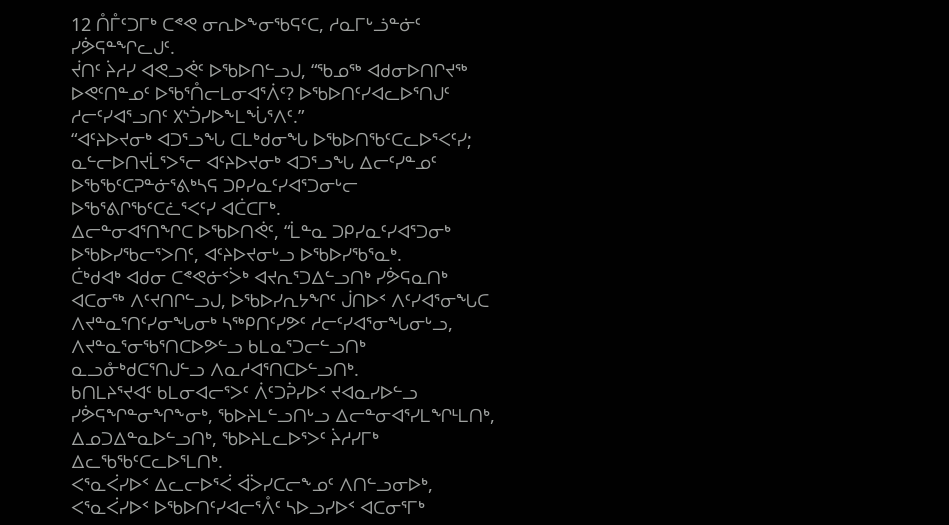12 ᑍᒤᑦᑐᒥᒃ ᑕᕝᕙ ᓂᕆᐅᖕᓂᖃᕋᑦᑕ, ᓱᓇᒥᒡᓘᓐᓃᑦ ᓯᕘᕋᓐᖏᓚᒍᑦ.
ᔫᑎᑦ ᔩᓱᓯ ᐊᕙᓗᕚᑦ ᐅᖃᐅᑎᓪᓗᒍ, “ᖃᓄᖅ ᐊᑯᓂᐅᑎᒋᔪᖅ ᐅᕙᑦᑎᓐᓄᑦ ᐅᖃᕐᑍᓕᒪᓂᐊᕐᐲᑦ? ᐅᖃᐅᑎᑦᓯᐊᓚᐅᕐᑎᒍᑦ ᓱᓕᑦᓯᐊᕐᓗᑎᑦ ᙭ᔅᑑᓯᐅᖕᒪᖔᕐᐱᑦ.”
“ᐊᑦᔨᐅᔪᓂᒃ ᐊᑐᕐᓗᖓ ᑕᒪᒃᑯᓂᖓ ᐅᖃᐅᑎᖃᑦᑕᓚᐅᕐᐸᑦᓯ; ᓇᓪᓕᐅᑎᔪᒫᕐᐳᕐᓕ ᐊᑦᔨᐅᔪᓂᒃ ᐊᑐᕐᓗᖓ ᐃᓕᑦᓯᓐᓄᑦ ᐅᖃᖃᑦᑕᕈᓐᓃᕐᕕᒃᓴᕋ ᑐᑭᓯᓇᑦᓯᐊᕐᑐᓂᒡᓕ ᐅᖃᕐᕕᒋᖃᑦᑕᓛᕐᐸᑦᓯ ᐊᑖᑕᒥᒃ.
ᐃᓕᓐᓂᐊᕐᑎᖏᑕ ᐅᖃᐅᑎᕚᑦ, “ᒫᓐᓇ ᑐᑭᓯᓇᑦᓯᐊᕐᑐᓂᒃ ᐅᖃᐅᓯᖃᓕᕐᐳᑎᑦ, ᐊᑦᔨᐅᔪᓂᒡᓗ ᐅᖃᐅᓯᖃᕐᓇᒃ.
ᑖᒃᑯᐊᒃ ᐊᑯᓂ ᑕᕝᕙᓃᑉᐴᒃ ᐊᔪᕆᕐᑐᐃᓪᓗᑎᒃ ᓯᕘᕋᓇᑎᒃ ᐊᑕᓂᖅ ᐱᑦᔪᑎᒋᓪᓗᒍ, ᐅᖃᐅᓯᕆᔭᖏᑦ ᒎᑎᐅᑉ ᐱᑦᓯᐊᕐᓂᖓᑕ ᐱᔪᓐᓇᕐᑎᑦᓯᓂᖓᓂᒃ ᓴᖅᑭᑎᑦᓯᕗᑦ ᓱᓕᑦᓯᐊᕐᓂᖓᓂᒡᓗ, ᐱᔪᓐᓇᕐᓂᖃᕐᑎᑕᐅᕗᓪᓗ ᑲᒪᓇᕐᑐᓕᓪᓗᑎᒃ ᓇᓗᓁᒃᑯᑕᕐᑎᒍᓪᓗ ᐱᓇᓱᐊᕐᑎᑕᐅᓪᓗᑎᒃ.
ᑲᑎᒪᔨᕐᔪᐊᑦ ᑲᒪᓂᐊᓕᕐᐳᑦ ᐲᑦᑐᕉᓯᐅᑉ ᔪᐊᓇᓯᐅᓪᓗ ᓯᕘᕋᖏᓐᓂᖏᖕᓂᒃ, ᖃᐅᔨᒪᓪᓗᑎᒡᓗ ᐃᓕᓐᓂᐊᕐᓯᒪᖏᒻᒪᑎᒃ, ᐃᓄᑐᐃᓐᓇᐅᓪᓗᑎᒃ, ᖃᐅᔨᒪᓚᐅᕐᐳᑦ ᔩᓱᓯᒥᒃ ᐃᓚᖃᖃᑦᑕᓚᐅᕐᒪᑎᒃ.
ᐸᕐᓇᐹᓯᐅᑉ ᐃᓚᓕᐅᕐᐹ ᐋᐴᓯᑕᓕᖕᓄᑦ ᐱᑎᓪᓗᓂᐅᒃ, ᐸᕐᓇᐹᓯᐅᑉ ᐅᖃᐅᑎᑦᓯᐊᓕᕐᐰᑦ ᓴᐅᓗᓯᐅᑉ ᐊᑕᓂᕐᒥᒃ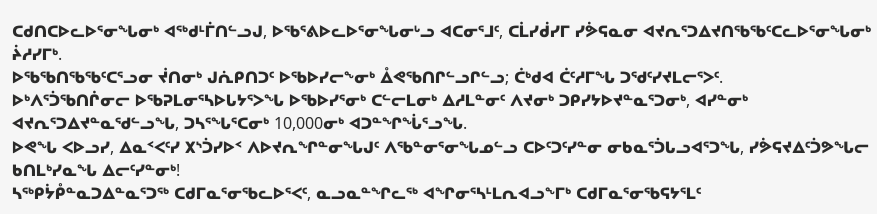ᑕᑯᑎᑕᐅᓚᐅᕐᓂᖓᓂᒃ ᐊᖅᑯᒻᒦᑎᓪᓗᒍ, ᐅᖃᕐᕕᐅᓚᐅᕐᓂᖓᓂᒡᓗ ᐊᑕᓂᕐᒧᑦ, ᑕᒫᓯᑰᓯᒥ ᓯᕘᕋᓇᓂ ᐊᔪᕆᕐᑐᐃᔪᑎᖃᖃᑦᑕᓚᐅᕐᓂᖓᓂᒃ ᔩᓱᓯᒥᒃ.
ᐅᖃᖃᑎᖃᖃᑦᑕᕐᓗᓂ ᔫᑎᓂᒃ ᒍᕇᑭᑎᑐᑦ ᐅᖃᐅᓯᓕᖕᓂᒃ ᐂᕙᖃᑎᒋᓪᓗᒋᓪᓗ; ᑖᒃᑯᐊ ᑖᑦᓱᒥᖓ ᑐᖁᑦᓯᔪᒪᓕᕐᐳᑦ.
ᐅᒃᐱᕐᑑᖃᑎᒌᓂᓕ ᐅᖃᕈᒪᓂᕐᓴᐅᒐᔭᕐᐳᖓ ᐅᖃᐅᓯᕐᓂᒃ ᑕᓪᓕᒪᓂᒃ ᐃᓱᒪᓐᓂᑦ ᐱᔪᓂᒃ ᑐᑭᓯᔭᐅᔪᓐᓇᕐᑐᓂᒃ, ᐊᓯᓐᓂᒃ ᐊᔪᕆᕐᑐᐃᔪᓐᓇᖁᓪᓗᖓ, ᑐᓴᕐᖓᕐᑕᓂᒃ 10,000ᓂᒃ ᐊᑐᓐᖏᖔᕐᓗᖓ.
ᐅᕙᖓ ᐸᐅᓗᓯ, ᐃᓇᑉᐸᑦᓯ ᙭ᔅᑑᓯᐅᑉ ᐱᐅᔪᕆᖏᓐᓂᖓᒍᑦ ᐱᖃᓐᓂᕐᓂᖓᓄᓪᓗ ᑕᐅᑦᑐᑦᓯᓐᓂ ᓂᑲᓇᕐᑑᒐᓗᐊᕐᑐᖓ, ᓯᕘᕋᔪᐃᑦᑑᕗᖓᓕ ᑲᑎᒪᒃᓯᓇᖓ ᐃᓕᑦᓯᓐᓂᒃ!
ᓴᖅᑭᔮᑬᓐᓇᑐᐃᓐᓇᕐᑐᖅ ᑕᑯᒥᓇᕐᓂᖃᓚᐅᕐᐸᑦ, ᓇᓗᓇᓐᖏᓚᖅ ᐊᖏᓂᕐᓴᒻᒪᕆᐊᓗᖕᒥᒃ ᑕᑯᒥᓇᕐᓂᖃᕋᔭᕐᒪᑦ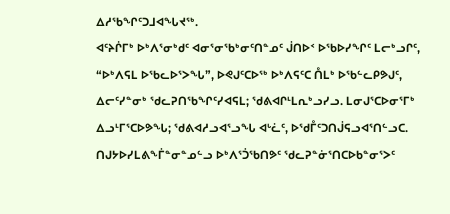ᐃᓱᖃᖏᑦᑐᒧᐊᖓᔪᖅ.
ᐊᑦᔨᒌᒥᒃ ᐅᒃᐱᕐᓂᒃᑯᑦ ᐊᓂᕐᓂᖃᒃᓂᑦᑎᓐᓄᑦ ᒎᑎᐅᑉ ᐅᖃᐅᓯᖏᑦ ᒪᓕᒃᓗᒋᑦ, “ᐅᒃᐱᕋᒪ ᐅᖃᓚᐅᕐᐳᖓ”, ᐅᕙᒍᑦᑕᐅᖅ ᐅᒃᐱᕋᑦᑕ ᑍᒪᒃ ᐅᖃᓪᓚᑭᕗᒍᑦ,
ᐃᓕᑦᓯᓐᓂᒃ ᖁᓚᕈᑎᖃᖏᑦᓯᐊᕋᒪ; ᖁᕕᐊᒋᒻᒪᕆᒃᓗᓯᓗ. ᒪᓂᒍᕐᑕᐅᓂᕐᒥᒃ ᐃᓗᒻᒥᕐᑕᐅᕗᖓ; ᖁᕕᐊᓱᓗᐊᕐᓗᖓ ᐊᒡᓛᑦ, ᐅᖁᒤᑦᑐᑎᒎᕋᓗᐊᕐᑎᓪᓗᑕ.
ᑎᒍᔭᐅᓯᒪᕕᖕᒦᓐᓂᓐᓄᓪᓗ ᐅᒃᐱᕐᑑᖃᑎᕗᑦ ᖁᓚᕈᓐᓃᕐᑎᑕᐅᑲᓐᓂᕐᐳᑦ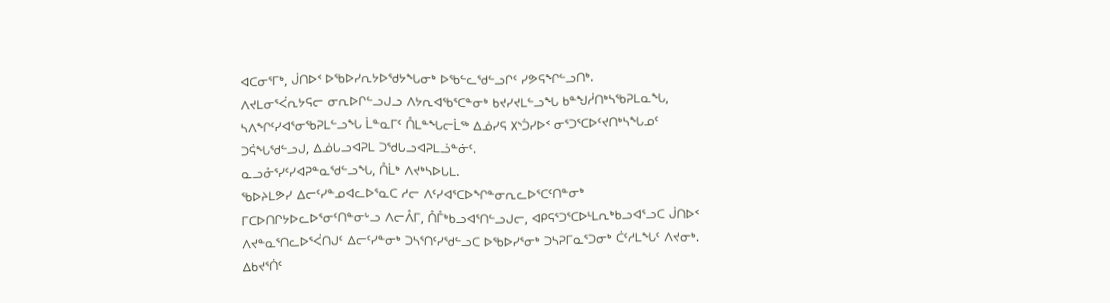ᐊᑕᓂᕐᒥᒃ, ᒎᑎᐅᑉ ᐅᖃᐅᓯᕆᔭᐅᖁᔭᖓᓂᒃ ᐅᖃᓪᓚᖁᓪᓗᒋᑦ ᓯᕗᕋᖏᓪᓗᑎᒃ.
ᐱᔪᒪᓂᕐᐹᕆᔭᕋᓕ ᓂᕆᐅᒋᓪᓗᒍᓗ ᐱᔭᕆᐊᖃᕐᑕᓐᓂᒃ ᑲᔪᓯᔪᒪᓪᓗᖓ ᑲᓐᖑᓲᑎᒃᓴᖃᕈᒪᓇᖓ, ᓴᐱᖏᑦᓯᐊᕐᓂᖃᕈᒪᓪᓗᖓ ᒫᓐᓇᒥᑦ ᑍᒪᓐᖓᓕᒫᖅ ᐃᓅᓯᕋ ᙭ᔅᑑᓯᐅᑉ ᓂᕐᑐᕐᑕᐅᑦᔪᑎᒃᓴᖓᓄᑦ ᑐᕌᖓᖁᓪᓗᒍ, ᐃᓅᒐᓗᐊᕈᒪ ᑐᖁᒐᓗᐊᕈᒪᓘᓐᓃᑦ.
ᓇᓗᓁᕐᓯᑦᓯᐊᕈᓐᓇᖁᓪᓗᖓ, ᑍᒫᒃ ᐱᔪᒃᓴᐅᒐᒪ.
ᖃᐅᔨᒪᕗᓯ ᐃᓕᑦᓯᓐᓄᐊᓚᐅᕐᓇᑕ ᓱᓕ ᐱᑦᓯᐊᕐᑕᐅᖏᓐᓂᕆᓚᐅᕐᑕᑦᑎᓐᓂᒃ ᒥᑕᐅᑎᒋᔭᐅᓚᐅᕐᓂᑦᑎᓐᓂᒡᓗ ᐱᓕᐰᒥ, ᑍᒤᒃᑲᓗᐊᕐᑎᓪᓗᒍᓕ, ᐊᑭᕋᕐᑐᕐᑕᐅᒻᒪᕆᒃᑲᓗᐊᕐᓗᑕ ᒎᑎᐅᑉ ᐱᔪᓐᓇᕐᑎᓚᐅᕐᐹᑎᒍᑦ ᐃᓕᑦᓯᓐᓂᒃ ᑐᓴᕐᑎᑦᓯᖁᓪᓗᑕ ᐅᖃᐅᓯᕐᓂᒃ ᑐᓴᕈᒥᓇᕐᑐᓂᒃ ᑖᑦᓱᒪᖓᑦ ᐱᔪᓂᒃ.
ᐃᑲᔪᕐᑏᑦ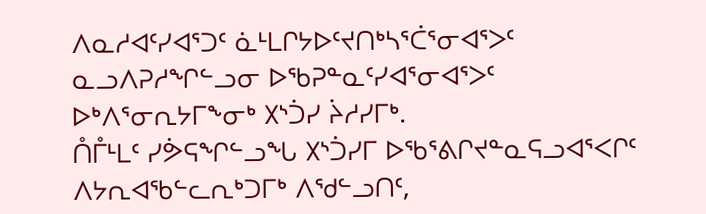ᐱᓇᓱᐊᑦᓯᐊᕐᑐᑦ ᓈᒻᒪᒋᔭᐅᑦᔪᑎᒃᓴᕐᑖᕐᓂᐊᕐᐳᑦ ᓇᓗᐱᕈᓱᖏᓪᓗᓂ ᐅᖃᕈᓐᓇᑦᓯᐊᕐᓂᐊᕐᐳᑦ ᐅᒃᐱᕐᓂᕆᔭᒥᖕᓂᒃ ᙭ᔅᑑᓯ ᔩᓱᓯᒥᒃ.
ᑍᒤᒻᒪᑦ ᓯᕘᕋᖏᓪᓗᖓ ᙭ᔅᑑᓯᒥ ᐅᖃᕐᕕᒋᔪᓐᓇᕋᓗᐊᕐᐸᒋᑦ ᐱᔭᕆᐊᖃᓪᓚᕆᒃᑐᒥᒃ ᐱᖁᓪᓗᑎᑦ,